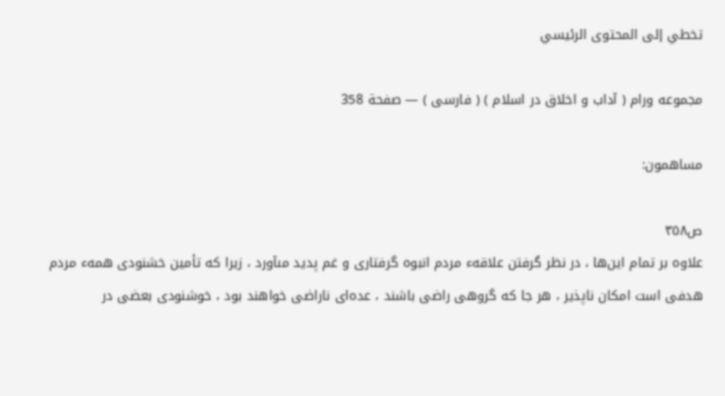تخطي إلى المحتوى الرئيسي

مجموعه ورام ( آداب و اخلاق در اسلام ) ( فارسى ) — صفحة 358

مساهمون:

ص٣٥٨
علاوه بر تمام اين‌ها ، در نظر گرفتن علاقهء مردم انبوه گرفتارى و غم پديد مىآورد ، زيرا كه تأمين خشنودى همهء مردم هدفى است امكان ناپذير ، هر جا كه گروهى راضى باشند ، عده‌اى ناراضى خواهند بود ، خوشنودى بعضى در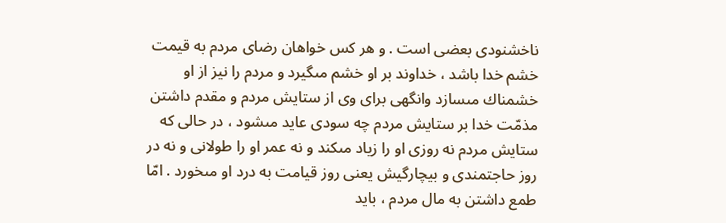ناخشنودى بعضى است . و هر كس خواهان رضاى مردم به قيمت خشم خدا باشد ، خداوند بر او خشم مىگيرد و مردم را نيز از او خشمناك مىسازد وانگهى براى وى از ستايش مردم و مقدم داشتن مذمّت خدا بر ستايش مردم چه سودى عايد مىشود ، در حالى كه ستايش مردم نه روزى او را زياد مىكند و نه عمر او را طولانى و نه در روز حاجتمندى و بيچارگيش يعنى روز قيامت به درد او مىخورد . امّا طمع داشتن به مال مردم ، بايد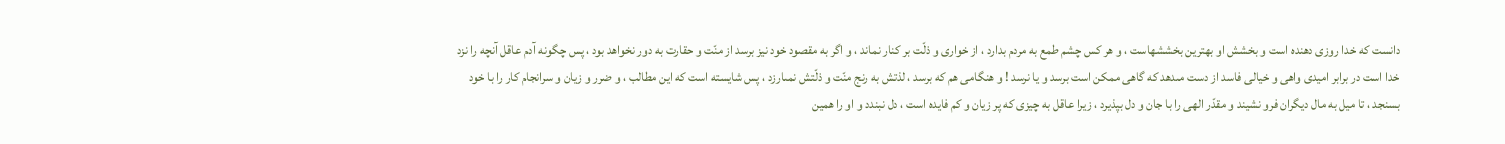دانست كه خدا روزى دهنده است و بخشش او بهترين بخششهاست ، و هر كس چشم طمع به مردم بدارد ، از خوارى و ذلّت بر كنار نماند ، و اگر به مقصود خود نيز برسد از منّت و حقارت به دور نخواهد بود ، پس چگونه آدم عاقل آنچه را نزد خدا است در برابر اميدى واهى و خيالى فاسد از دست مىدهد كه گاهى ممكن است برسد و يا نرسد ! و هنگامى هم كه برسد ، لذتش به رنج منّت و ذلّتش نمىارزد ، پس شايسته است كه اين مطالب ، و ضرر و زيان و سرانجام كار را با خود بسنجد ، تا ميل به مال ديگران فرو نشيند و مقدّر الهى را با جان و دل بپذيرد ، زيرا عاقل به چيزى كه پر زيان و كم فايده است ، دل نبندد و او را همين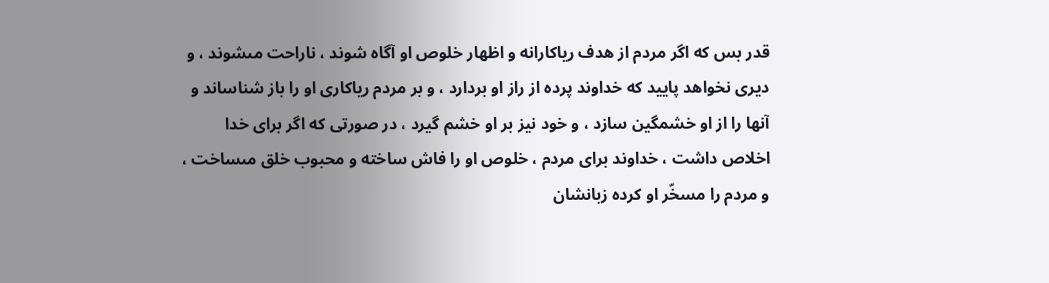قدر بس كه اگر مردم از هدف رياكارانه و اظهار خلوص او آگاه شوند ، ناراحت مىشوند ، و ديرى نخواهد پاييد كه خداوند پرده از راز او بردارد ، و بر مردم رياكارى او را باز شناساند و آنها را از او خشمگين سازد ، و خود نيز بر او خشم گيرد ، در صورتى كه اگر براى خدا اخلاص داشت ، خداوند براى مردم ، خلوص او را فاش ساخته و محبوب خلق مىساخت ، و مردم را مسخّر او كرده زبانشان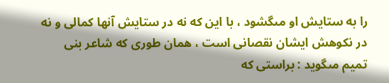را به ستايش او مىگشود ، با اين كه نه در ستايش آنها كمالى و نه در نكوهش ايشان نقصانى است ، همان طورى كه شاعر بنى تميم مىگويد : براستى كه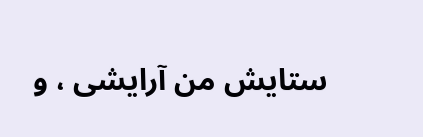ستايش من آرايشى ، و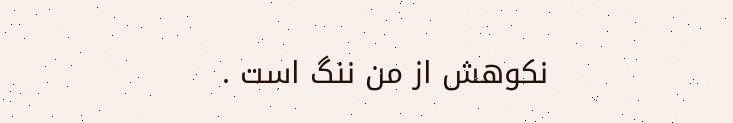نكوهش از من ننگ است .